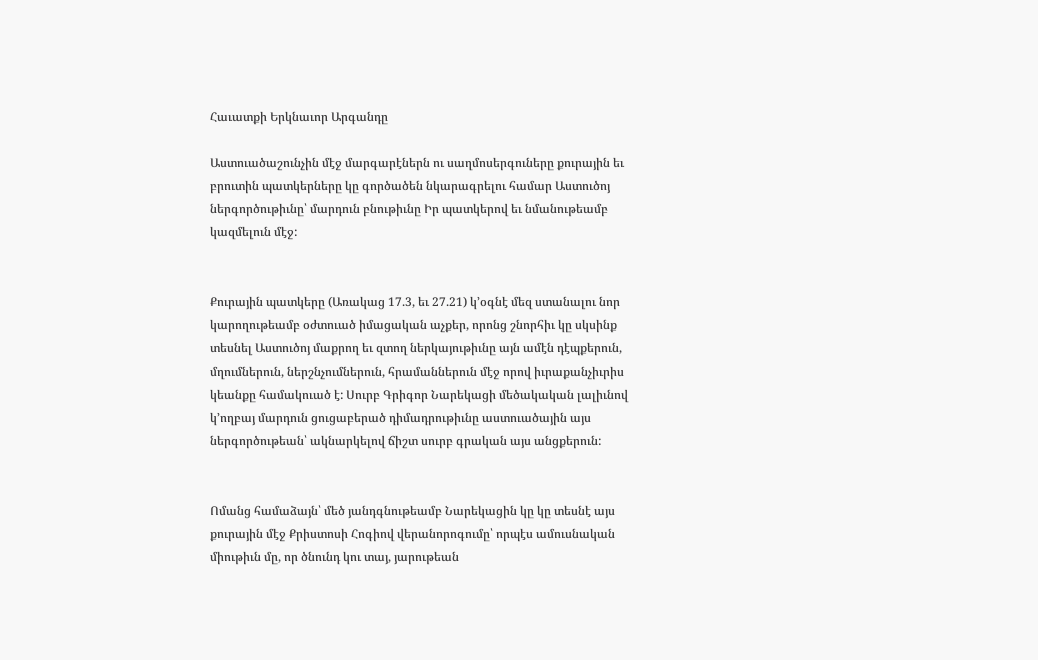Հաւատքի Երկնաւոր Արգանդը

Աստուածաշունչին մէջ մարգարէներն ու սաղմոսերգուները քուրային եւ բրուտին պատկերները կը գործածեն նկարագրելու համար Աստուծոյ ներգործութիւնը՝ մարդուն բնութիւնը Իր պատկերով եւ նմանութեամբ կազմելուն մէջ:


Քուրային պատկերը (Առակաց 17.3, եւ 27.21) կ’օգնէ մեզ ստանալու նոր կարողութեամբ օժտուած իմացական աչքեր, որոնց շնորհիւ կը սկսինք տեսնել Աստուծոյ մաքրող եւ զտող ներկայութիւնը այն ամէն դէպքերուն, մղումներուն, ներշնչումներուն, հրամաններուն մէջ որով իւրաքանչիւրիս կեանքը համակուած է: Սուրբ Գրիգոր Նարեկացի մեծակական լալիւնով կ’ողբայ մարդուն ցուցաբերած դիմադրութիւնը աստուածային այս ներգործութեան՝ ակնարկելով ճիշտ սուրբ գրական այս անցքերուն:


Ոմանց համաձայն՝ մեծ յանդգնութեամբ Նարեկացին կը կը տեսնէ այս քուրային մէջ Քրիստոսի Հոգիով վերանորոգումը՝ որպէս ամուսնական միութիւն մը, որ ծնունդ կու տայ, յարութեան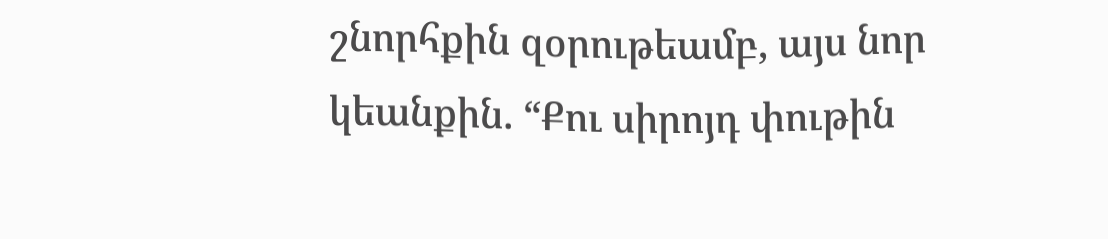շնորհքին զօրութեամբ, այս նոր կեանքին. “Քու սիրոյդ փութին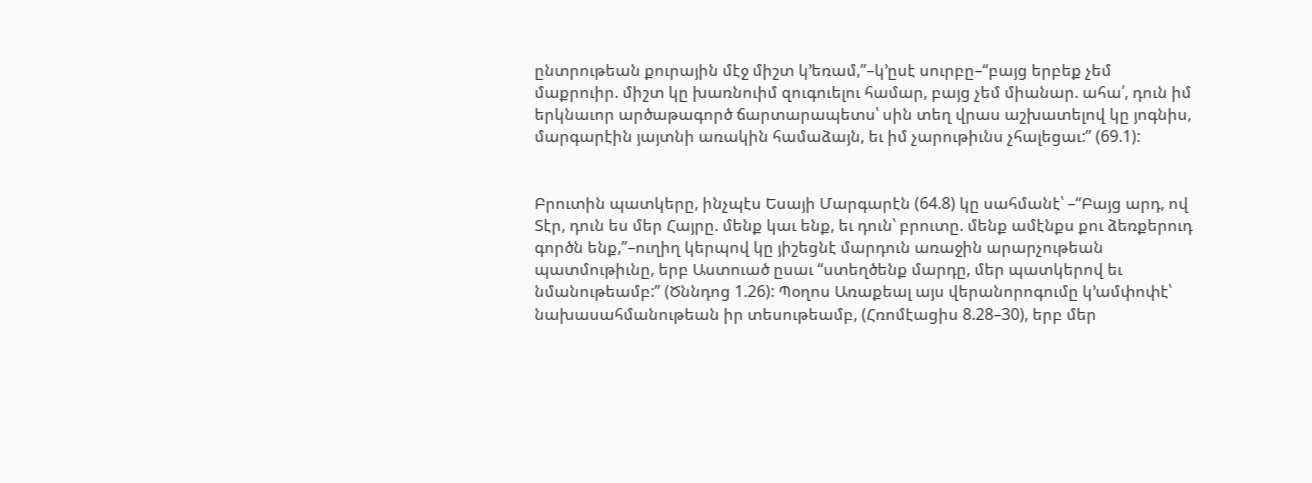ընտրութեան քուրային մէջ միշտ կ’եռամ,”–կ’ըսէ սուրբը–“բայց երբեք չեմ մաքրուիր. միշտ կը խառնուիմ զուգուելու համար, բայց չեմ միանար. ահա՛, դուն իմ երկնաւոր արծաթագործ ճարտարապետս՝ սին տեղ վրաս աշխատելով կը յոգնիս, մարգարէին յայտնի առակին համաձայն, եւ իմ չարութիւնս չհալեցաւ:” (69.1):


Բրուտին պատկերը, ինչպէս Եսայի Մարգարէն (64.8) կը սահմանէ՝ –“Բայց արդ, ով Տէր, դուն ես մեր Հայրը. մենք կաւ ենք, եւ դուն՝ բրուտը. մենք ամէնքս քու ձեռքերուդ գործն ենք,”–ուղիղ կերպով կը յիշեցնէ մարդուն առաջին արարչութեան պատմութիւնը, երբ Աստուած ըսաւ “ստեղծենք մարդը, մեր պատկերով եւ նմանութեամբ:” (Ծննդոց 1.26): Պօղոս Առաքեալ այս վերանորոգումը կ’ամփոփէ՝ նախասահմանութեան իր տեսութեամբ, (Հռոմէացիս 8.28–30), երբ մեր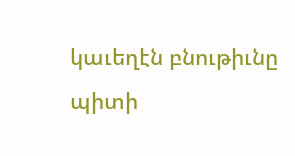կաւեղէն բնութիւնը պիտի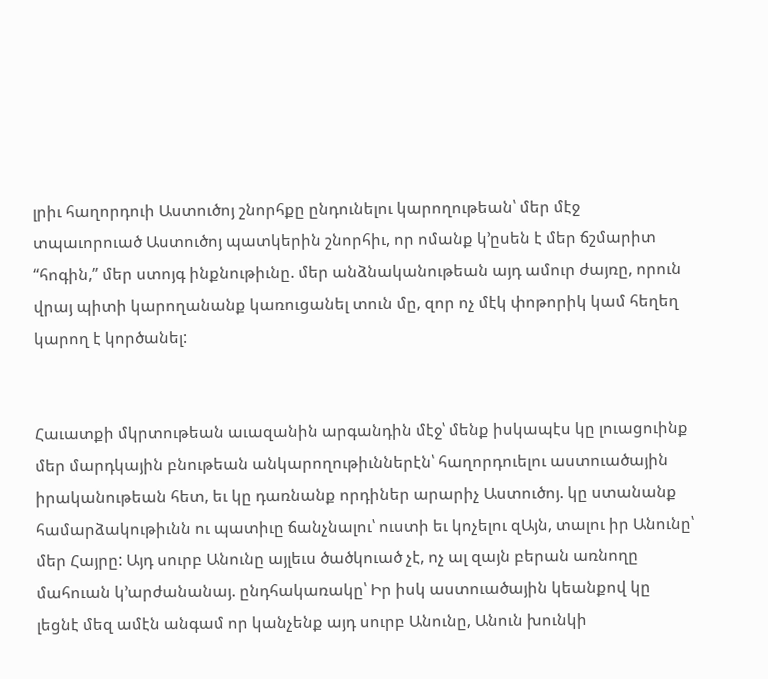լրիւ հաղորդուի Աստուծոյ շնորհքը ընդունելու կարողութեան՝ մեր մէջ տպաւորուած Աստուծոյ պատկերին շնորհիւ, որ ոմանք կ’ըսեն է մեր ճշմարիտ “հոգին,” մեր ստոյգ ինքնութիւնը. մեր անձնականութեան այդ ամուր ժայռը, որուն վրայ պիտի կարողանանք կառուցանել տուն մը, զոր ոչ մէկ փոթորիկ կամ հեղեղ կարող է կործանել:


Հաւատքի մկրտութեան աւազանին արգանդին մէջ՝ մենք իսկապէս կը լուացուինք մեր մարդկային բնութեան անկարողութիւններէն՝ հաղորդուելու աստուածային իրականութեան հետ, եւ կը դառնանք որդիներ արարիչ Աստուծոյ. կը ստանանք համարձակութիւնն ու պատիւը ճանչնալու՝ ուստի եւ կոչելու զԱյն, տալու իր Անունը՝ մեր Հայրը: Այդ սուրբ Անունը այլեւս ծածկուած չէ, ոչ ալ զայն բերան առնողը մահուան կ’արժանանայ. ընդհակառակը՝ Իր իսկ աստուածային կեանքով կը լեցնէ մեզ ամէն անգամ որ կանչենք այդ սուրբ Անունը, Անուն խունկի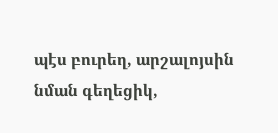պէս բուրեղ, արշալոյսին նման գեղեցիկ,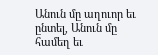Անուն մը աղուոր եւ ընտել, Անուն մը համեղ եւ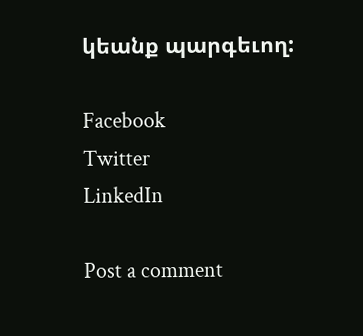կեանք պարգեւող:

Facebook
Twitter
LinkedIn

Post a comment